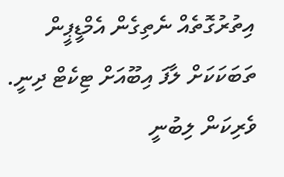އިތުރުގޮތެއް ނެތިގެން އެމްޑީޕީން ތަބަކަކަށް ލާފަ އިބޫއަށް ޓިކެޓް ދިނީ. ވެރިކަން ލިބުނީ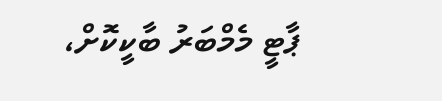ޕާޓީ މެމްބަރު ބާކީކޮށް،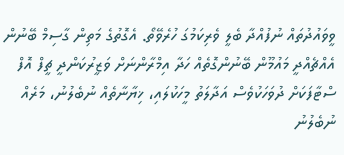ވީވައުދުތައް ނުފުއްދާ ބެލީ ވެރިކަމުގަ ހުރެވޭތޯ. އެގޮތުގެ މަތިން ގާސިމް ބޭނުން އެއްޗެއްދީ މައުމޫން ބޭނުންގޮތެއް ހަދާ އިމްރާންނަށް ވަޒީރުކަންދީ ޗީފް އޮފް ސްޓާފަކަށް ދުވަހަކުވެސް އަދާލަތު މީހަކުލައި، ޚިޔާނާތެއް ނުބެލުނު، މަރެއް ނުބެލުނު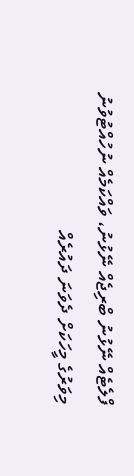ފްލެޓެއް ނޭޅުނު ބްރިޖެއް ނޭޅުނު، ވައްކަމެއް ނުހުއްޓުވުނު މިވަރުގެ މީހަކަށް ދެވަނަ ދައުރެއް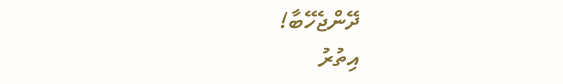ދޭންޖެހޭބާ!
އިތުރު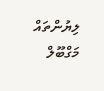ލިޔުންތައް
މަގްބޫލް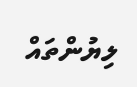ލިޔުންތައް